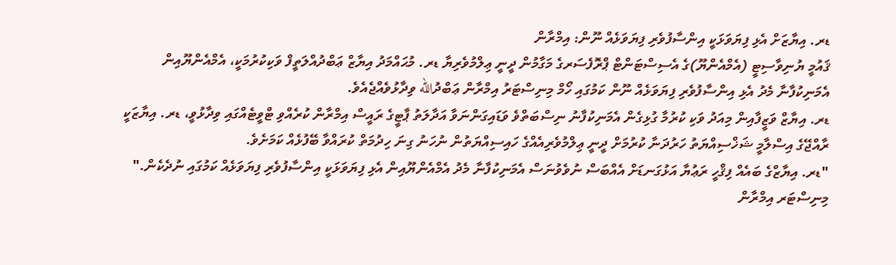ޑރ. އިޔާޒަށް އެޅި ފިޔަވަޅަކީ އިންސާފުވެރި ފިޔަވަޅެއް ނޫން: އިމްރާން
ޤައުމީ ޔުނިވާސިޓީ (އެމްއެންޔޫ)ގެ އެސިސްޓަންޓް ޕްރޮފެސަރގެ މަގާމުން ދީނީ ޢިލްމުވެރިޔާ ޑރ. މުޙައްމަދު އިޔާޒް ޢަބްދުއްލަތީފް ވަކިކުރުމަކީ، އެމްއެންޔޫއިން އެމަނިކުފާނާ މެދު އެޅި އިންސާފުވެރި ފިޔަވަޅެއް ނޫން ކަމުގައި ހޯމް މިނިސްޓަރު އިމްރާން ޢަބްދުالله ވިދާޅުވެއްޖެއެވެ.
ޑރ. އިޔާޒް ވަޒީފާއިން މިއަދު ވަކި ކުރުމާ ގުޅިގެން އެމަނިކުފާނު ނިސްބަތްވެ ވަޑައިގަންނަވާ އަދާލަތު ޕާޓީގެ ރައީސް އިމްރާން ކުރެއްވި ޓްވީޓެއްގައި ވިދާޅުވީ، ޑރ. އިޔާޒަކީ ރާއްޖޭގެ އިސްލާމީ ޝަޚްސިއްޔަތު ހަރުދަނާ ކުރުމަށް ދީނީ ޢިލްމުވެރިއެއްގެ ހައިސިއްޔަތުން ނުހަނު ގިނަ ހިދުމަތް ކުރައްވާ ބޭފުޅެއް ކަމަށެވެ.
"ޑރ. އިޔާޒްގެ ބައެއް ފިޤްހީ ރަޢުޔާ އަޅުގަނޑަށް އެއްބަސް ނުވެވުނަސް އެމަނިކުފާނާ މެދު އެމްއެންޔޫއިން އެޅި ފިޔަވަޅަކީ އިންސާފުވެރި ފިޔަވަޅެއް ކަމުގައި ނުދެކެން." މިނިސްޓަރ އިމްރާން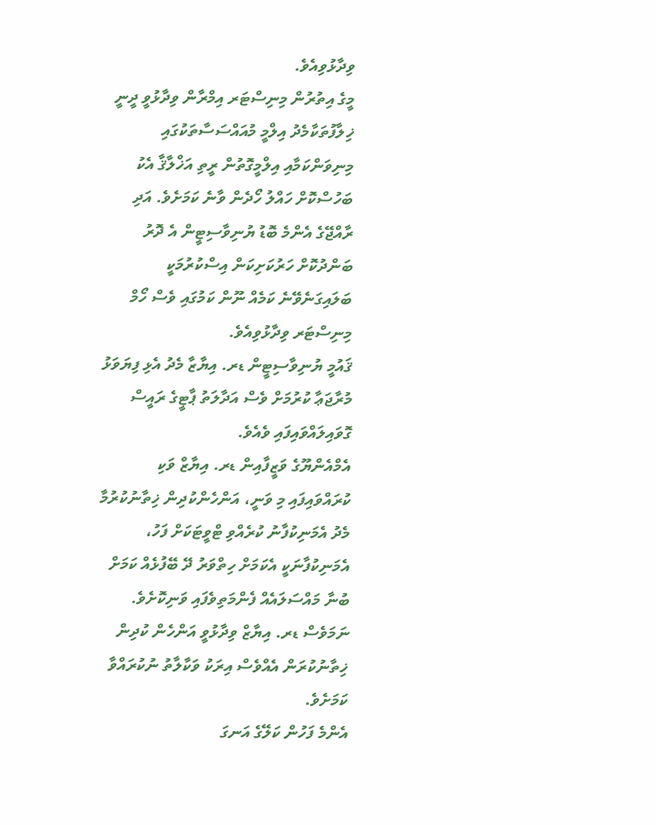ވިދާޅުވިއެވެ.
މީގެ އިތުރުން މިނިސްޓަރ އިމްރާން ވިދާޅުވީ ދީނީ ޚިލާފުތަކާމެދު އިލްމީ މުއައްސަސާތަކުގައި މިނިވަންކަމާއި އިލްމީގޮތުން ރީތި އަޚްލާޤާ އެކު ބަހުސްކޮށް ހައްލު ހޯދެން ވާނެ ކަމަށެވެ. އަދި ރާއްޖޭގެ އެންމެ ބޮޑު ޔުނިވާސިޓީން އެ ދޮރު ބަންދުކޮށް ހަރުކަށިކަން އިސްކުރުމަކީ ބަލައިގަނެވޭނެ ކަމެއް ނޫން ކަމުގައި ވެސް ހޯމް މިނިސްޓަރ ވިދާޅުވިއެވެ.
ޤައުމީ ޔުނިވާސިޓީން ޑރ. އިޔާޒާ މެދު އެޅި ފިޔަވަޅު މުރާޖަޢާ ކުރުމަށް ވެސް އަދާލަތު ޕާޓީގެ ރައީސް ގޮވައިލައްވައިފައި ވެއެވެ.
އެމްއެންޔޫގެ ވަޒީފާއިން ޑރ. އިޔާޒް ވަކި ކުރައްވައިފައި މި ވަނީ، އަންހެންކުދިން ޚިތާނުކުރުމާ މެދު އެމަނިކުފާނު ކުރެއްވި ޓްވީޓަކަށް ފަހު، އެމަނިކުފާނަކީ އެކަމަށް ހިތްވަރު ދޭ ބޭފުޅެއް ކަމަށް ބުނާ މައްސަލައެއް ފެންމަތިވެފައި ވަނިކޮށެވެ. ނަމަވެސް ޑރ. އިޔާޒް ވިދާޅުވީ އަންހެން ކުދިން ޚިތާނުކުރަން އެއްވެސް އިރަކު ވަކާލާތު ނުކުރައްވާ ކަމަށެވެ.
އެންމެ ފަހުން ކަލޭގެ އަނގަ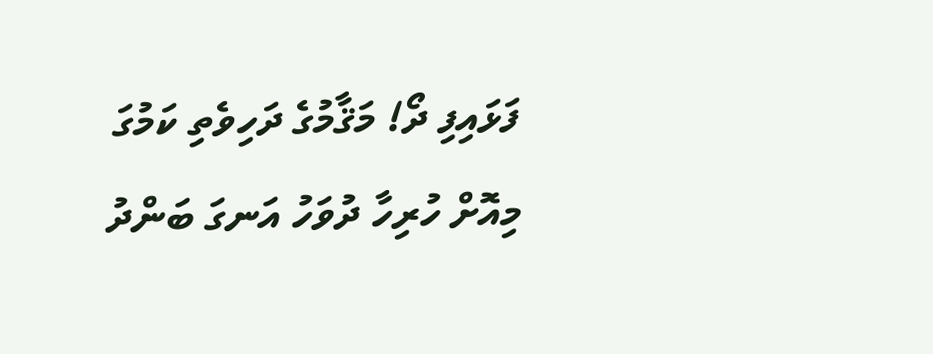ފަޅައިފި ދޯ! މަޤާމުގެ ދަހިވެތި ކަމުގަ މިއޮށް ހުރިހާ ދުވަހު އަނގަ ބަންދު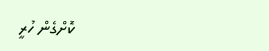ކޮށްގެން ހުރީ